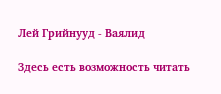Лей Грийнууд - Ваялид

Здесь есть возможность читать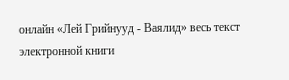онлайн «Лей Грийнууд - Ваялид» весь текст электронной книги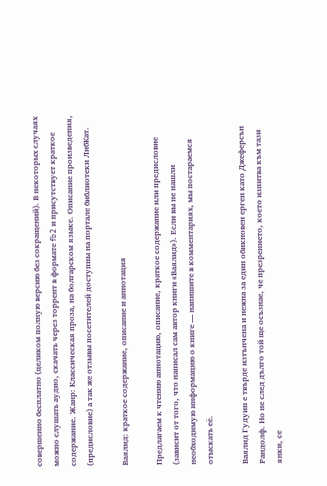совершенно бесплатно (целиком полную версию без сокращений). В некоторых случаях можно слушать аудио, скачать через торрент в формате fb2 и присутствует краткое содержание. Жанр: Классическая проза, на болгарском языке. Описание произведения, (предисловие) а так же отзывы посетителей доступны на портале библиотеки ЛибКат.

Ваялид: краткое содержание, описание и аннотация

Предлагаем к чтению аннотацию, описание, краткое содержание или предисловие (зависит от того, что написал сам автор книги «Ваялид»). Если вы не нашли необходимую информацию о книге — напишите в комментариях, мы постараемся отыскать её.

Ваялид Гудуин е твърде изтънчена и нежна за един обикновен ерген като Джеферсън Рандолф. Но не след дълго той ще осъзнае, че презрението, което изпитва към тази янки, се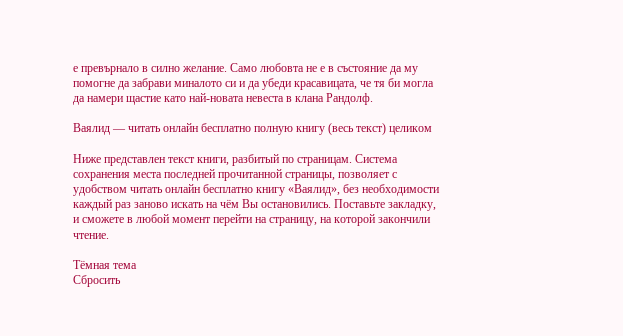е превърнало в силно желание. Само любовта не е в състояние да му помогне да забрави миналото си и да убеди красавицата, че тя би могла да намери щастие като най-новата невеста в клана Рандолф.

Ваялид — читать онлайн бесплатно полную книгу (весь текст) целиком

Ниже представлен текст книги, разбитый по страницам. Система сохранения места последней прочитанной страницы, позволяет с удобством читать онлайн бесплатно книгу «Ваялид», без необходимости каждый раз заново искать на чём Вы остановились. Поставьте закладку, и сможете в любой момент перейти на страницу, на которой закончили чтение.

Тёмная тема
Сбросить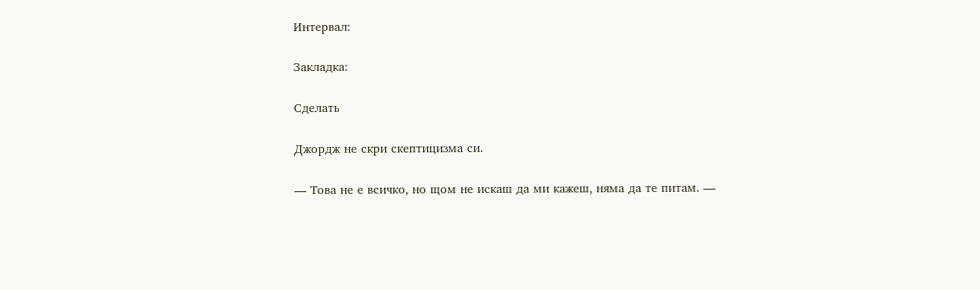Интервал:

Закладка:

Сделать

Джордж не скри скептицизма си.

— Това не е всичко, но щом не искаш да ми кажеш, няма да те питам. —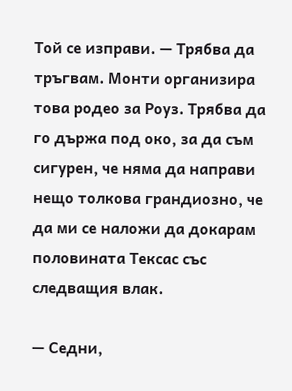Той се изправи. — Трябва да тръгвам. Монти организира това родео за Роуз. Трябва да го държа под око, за да съм сигурен, че няма да направи нещо толкова грандиозно, че да ми се наложи да докарам половината Тексас със следващия влак.

— Седни,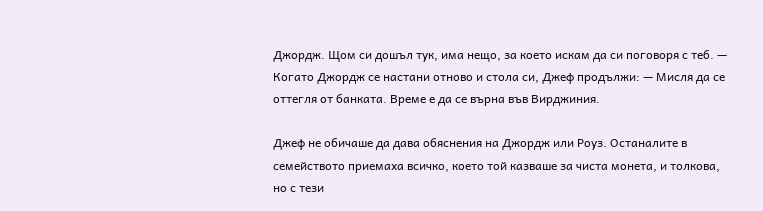Джордж. Щом си дошъл тук, има нещо, за което искам да си поговоря с теб. — Когато Джордж се настани отново и стола си, Джеф продължи: — Мисля да се оттегля от банката. Време е да се върна във Вирджиния.

Джеф не обичаше да дава обяснения на Джордж или Роуз. Останалите в семейството приемаха всичко, което той казваше за чиста монета, и толкова, но с тези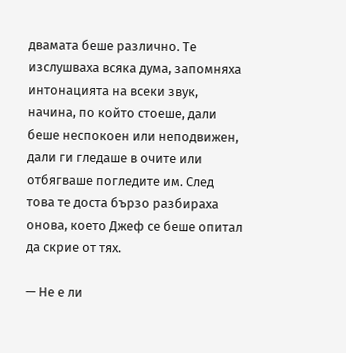двамата беше различно. Те изслушваха всяка дума, запомняха интонацията на всеки звук, начина, по който стоеше, дали беше неспокоен или неподвижен, дали ги гледаше в очите или отбягваше погледите им. След това те доста бързо разбираха онова, което Джеф се беше опитал да скрие от тях.

— Не е ли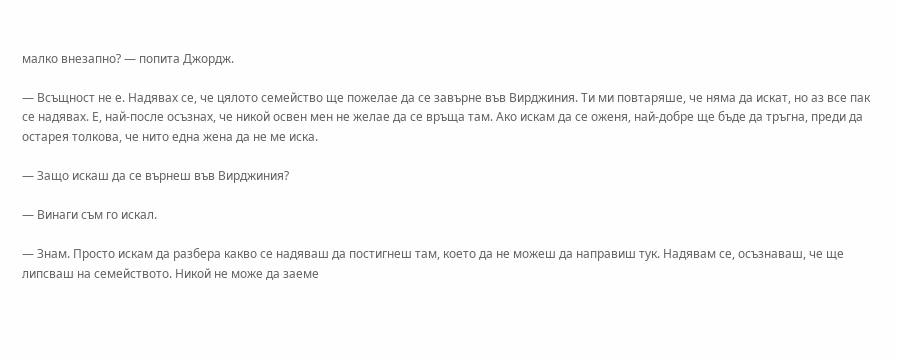малко внезапно? — попита Джордж.

— Всъщност не е. Надявах се, че цялото семейство ще пожелае да се завърне във Вирджиния. Ти ми повтаряше, че няма да искат, но аз все пак се надявах. Е, най-после осъзнах, че никой освен мен не желае да се връща там. Ако искам да се оженя, най-добре ще бъде да тръгна, преди да остарея толкова, че нито една жена да не ме иска.

— Защо искаш да се върнеш във Вирджиния?

— Винаги съм го искал.

— Знам. Просто искам да разбера какво се надяваш да постигнеш там, което да не можеш да направиш тук. Надявам се, осъзнаваш, че ще липсваш на семейството. Никой не може да заеме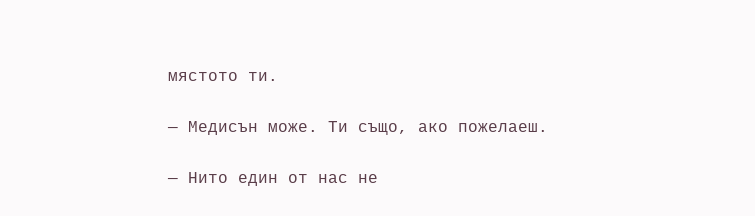мястото ти.

— Медисън може. Ти също, ако пожелаеш.

— Нито един от нас не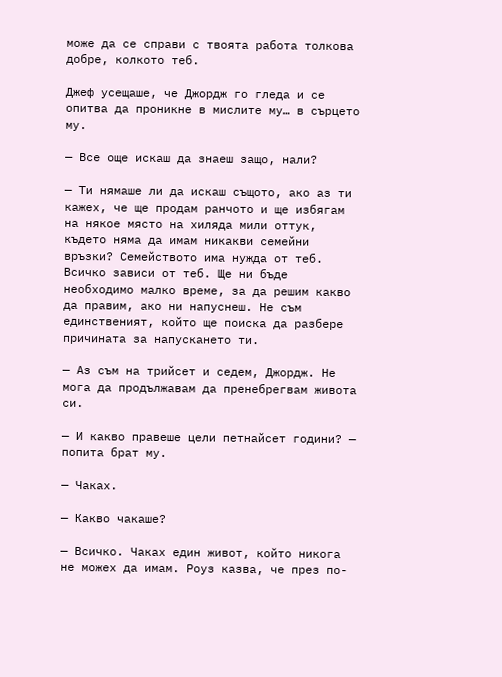може да се справи с твоята работа толкова добре, колкото теб.

Джеф усещаше, че Джордж го гледа и се опитва да проникне в мислите му… в сърцето му.

— Все още искаш да знаеш защо, нали?

— Ти нямаше ли да искаш същото, ако аз ти кажех, че ще продам ранчото и ще избягам на някое място на хиляда мили оттук, където няма да имам никакви семейни връзки? Семейството има нужда от теб. Всичко зависи от теб. Ще ни бъде необходимо малко време, за да решим какво да правим, ако ни напуснеш. Не съм единственият, който ще поиска да разбере причината за напускането ти.

— Аз съм на трийсет и седем, Джордж. Не мога да продължавам да пренебрегвам живота си.

— И какво правеше цели петнайсет години? — попита брат му.

— Чаках.

— Какво чакаше?

— Всичко. Чаках един живот, който никога не можех да имам. Роуз казва, че през по-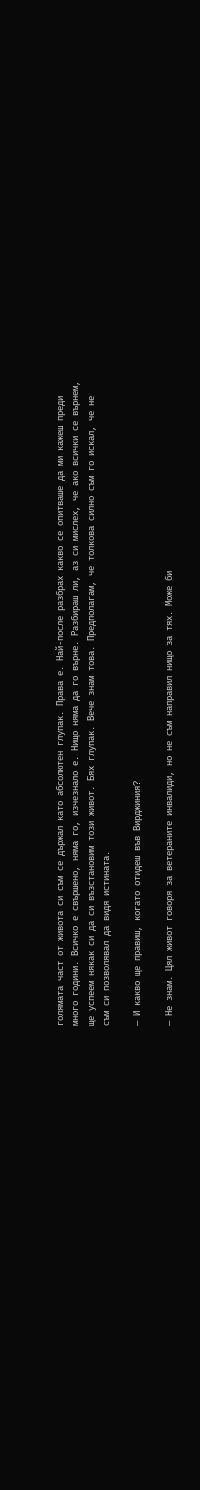голямата част от живота си съм се държал като абсолютен глупак. Права е. Най-после разбрах какво се опитваше да ми кажеш преди много години. Всичко е свършено, няма го, изчезнало е. Нищо няма да го върне. Разбираш ли, аз си мислех, че ако всички се върнем, ще успеем някак си да си възстановим този живот. Бях глупак. Вече знам това. Предполагам, че толкова силно съм го искал, че не съм си позволявал да видя истината.

— И какво ще правиш, когато отидеш във Вирджиния?

— Не знам. Цял живот говоря за ветераните инвалиди, но не съм направил нищо за тях. Може би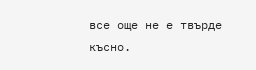все още не е твърде късно.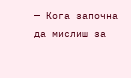— Кога започна да мислиш за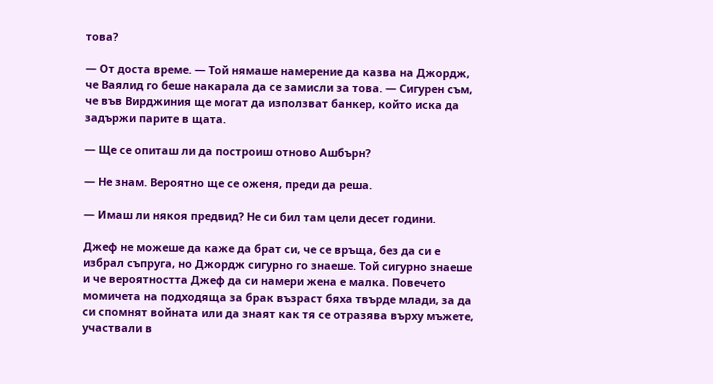това?

— От доста време. — Той нямаше намерение да казва на Джордж, че Ваялид го беше накарала да се замисли за това. — Сигурен съм, че във Вирджиния ще могат да използват банкер, който иска да задържи парите в щата.

— Ще се опиташ ли да построиш отново Ашбърн?

— Не знам. Вероятно ще се оженя, преди да реша.

— Имаш ли някоя предвид? Не си бил там цели десет години.

Джеф не можеше да каже да брат си, че се връща, без да си е избрал съпруга, но Джордж сигурно го знаеше. Той сигурно знаеше и че вероятността Джеф да си намери жена е малка. Повечето момичета на подходяща за брак възраст бяха твърде млади, за да си спомнят войната или да знаят как тя се отразява върху мъжете, участвали в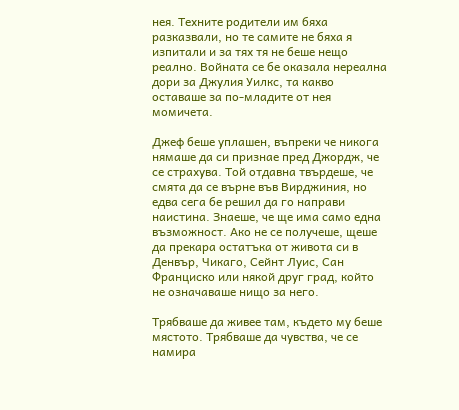нея. Техните родители им бяха разказвали, но те самите не бяха я изпитали и за тях тя не беше нещо реално. Войната се бе оказала нереална дори за Джулия Уилкс, та какво оставаше за по-младите от нея момичета.

Джеф беше уплашен, въпреки че никога нямаше да си признае пред Джордж, че се страхува. Той отдавна твърдеше, че смята да се върне във Вирджиния, но едва сега бе решил да го направи наистина. Знаеше, че ще има само една възможност. Ако не се получеше, щеше да прекара остатъка от живота си в Денвър, Чикаго, Сейнт Луис, Сан Франциско или някой друг град, който не означаваше нищо за него.

Трябваше да живее там, където му беше мястото. Трябваше да чувства, че се намира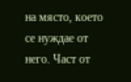на място, което се нуждае от него. Част от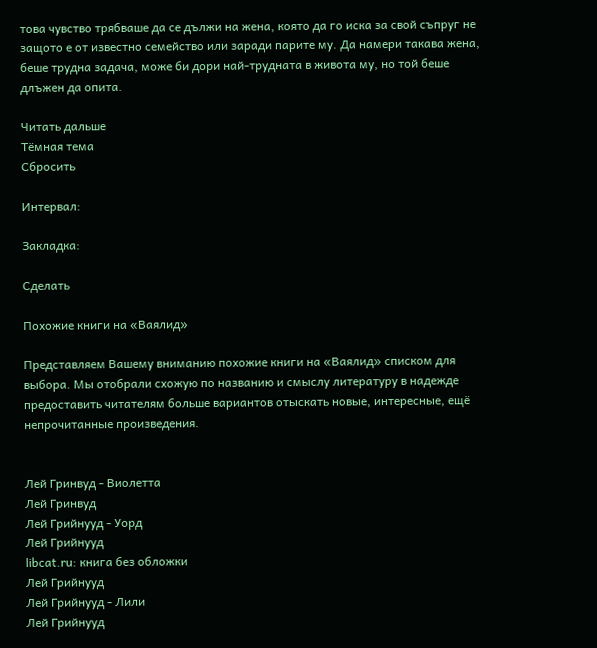това чувство трябваше да се дължи на жена, която да го иска за свой съпруг не защото е от известно семейство или заради парите му. Да намери такава жена, беше трудна задача, може би дори най-трудната в живота му, но той беше длъжен да опита.

Читать дальше
Тёмная тема
Сбросить

Интервал:

Закладка:

Сделать

Похожие книги на «Ваялид»

Представляем Вашему вниманию похожие книги на «Ваялид» списком для выбора. Мы отобрали схожую по названию и смыслу литературу в надежде предоставить читателям больше вариантов отыскать новые, интересные, ещё непрочитанные произведения.


Лей Гринвуд - Виолетта
Лей Гринвуд
Лей Грийнууд - Уорд
Лей Грийнууд
libcat.ru: книга без обложки
Лей Грийнууд
Лей Грийнууд - Лили
Лей Грийнууд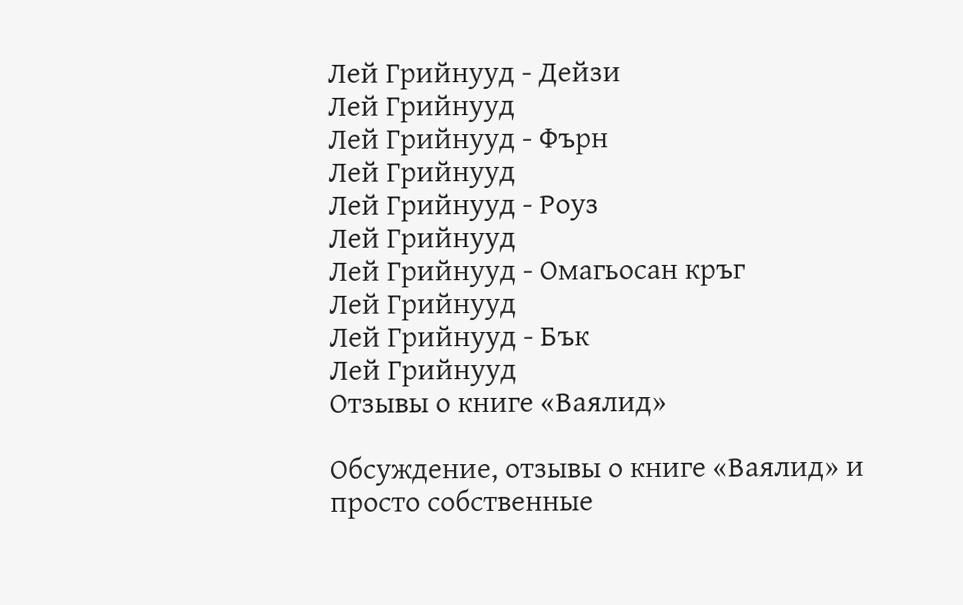Лей Грийнууд - Дейзи
Лей Грийнууд
Лей Грийнууд - Фърн
Лей Грийнууд
Лей Грийнууд - Роуз
Лей Грийнууд
Лей Грийнууд - Омагьосан кръг
Лей Грийнууд
Лей Грийнууд - Бък
Лей Грийнууд
Отзывы о книге «Ваялид»

Обсуждение, отзывы о книге «Ваялид» и просто собственные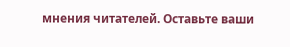мнения читателей. Оставьте ваши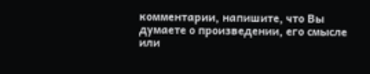комментарии, напишите, что Вы думаете о произведении, его смысле или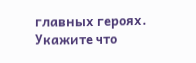главных героях. Укажите что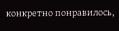конкретно понравилось,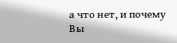а что нет, и почему Вы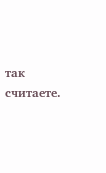так считаете.